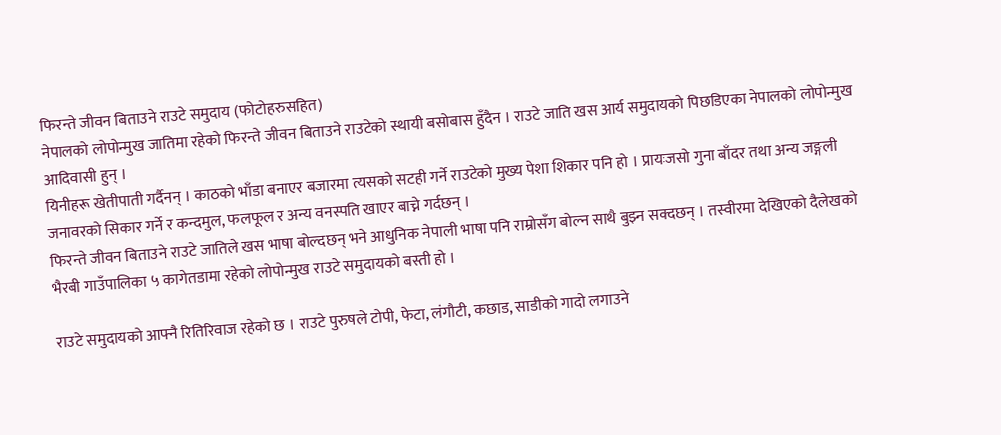फिरन्ते जीवन बिताउने राउटे समुदाय (फोटोहरुसहित)
नेपालको लोपोन्मुख जातिमा रहेको फिरन्ते जीवन बिताउने राउटेको स्थायी बसोबास हुँदैन । राउटे जाति खस आर्य समुदायको पिछडिएका नेपालको लोपोन्मुख आदिवासी हुन् ।
यिनीहरू खेतीपाती गर्दैनन् । काठको भाँडा बनाएर बजारमा त्यसको सटही गर्ने राउटेको मुख्य पेशा शिकार पनि हो । प्रायःजसो गुना बाँदर तथा अन्य जङ्गली जनावरको सिकार गर्ने र कन्दमुल, फलफूल र अन्य वनस्पति खाएर बाच्ने गर्दछन् ।
फिरन्ते जीवन बिताउने राउटे जातिले खस भाषा बोल्दछन् भने आधुनिक नेपाली भाषा पनि राम्रोसँग बोल्न साथै बुझ्न सक्दछन् । तस्वीरमा देखिएको दैलेखको भैरबी गाउँपालिका ५ कागेतडामा रहेको लोपोन्मुख राउटे समुदायको बस्ती हो ।

राउटे समुदायको आफ्नै रितिरिवाज रहेको छ । राउटे पुरुषले टोपी, फेटा, लंगौटी, कछाड, साडीको गादो लगाउने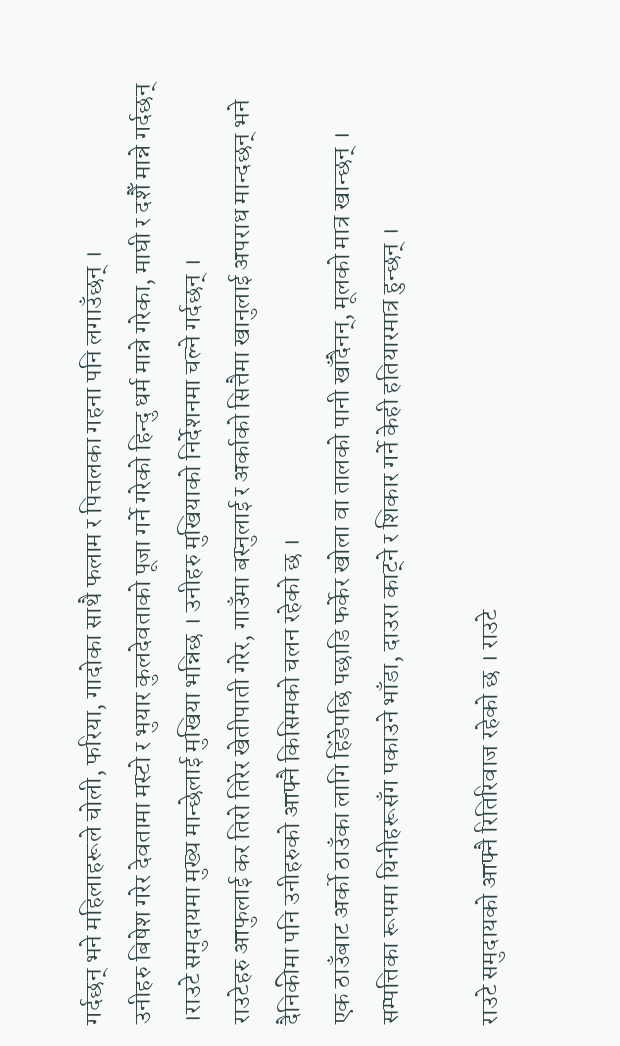गर्दछन् भने महिलाहरूले चोली, फरिया, गादोका साथै फलाम र पित्तलका गहना पनि लगाउँछन् ।
उनीहरु बिषेश गरेर देवतामा मस्टो र भुयार कुलदेवताको पूजा गर्ने गरेको हिन्दु धर्म मान्ने गरेका, माघी र दशैँ मान्ने गर्दछन् ।राउटे समुदायमा मुख्य मान्छेलाई मुखिया भन्निछ । उनीहरु मुखियाको निर्देशनमा चल्ने गर्दछन् ।
राउटेहरु आफुलाई कर तिरो तिरेर खेतीपाती गरेर, गाउँमा बस्नुलाई र अर्काको सित्तैमा खानुलाई अपराध मान्दछन् भने दैनिकीमा पनि उनीहरुको आफ्नै किसिमको चलन रहेको छ ।
एक ठाउँबाट अर्को ठाउँका लागि हिंडेपछि पछाडि फर्केर खोला वा तालको पानी खाँदैनन्, मूलको मात्र खान्छन् । सम्पत्तिका रूपमा यिनीहरूसँग पकाउने भाँडा, दाउरा काट्ने र शिकार गर्ने केही हतियारमात्र हुन्छन् ।

राउटे समुदायको आफ्नै रितिरिवाज रहेको छ । राउटे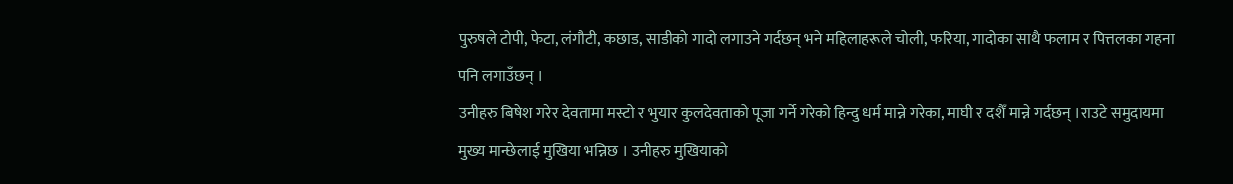पुरुषले टोपी, फेटा, लंगौटी, कछाड, साडीको गादो लगाउने गर्दछन् भने महिलाहरूले चोली, फरिया, गादोका साथै फलाम र पित्तलका गहना पनि लगाउँछन् ।
उनीहरु बिषेश गरेर देवतामा मस्टो र भुयार कुलदेवताको पूजा गर्ने गरेको हिन्दु धर्म मान्ने गरेका, माघी र दशैँ मान्ने गर्दछन् ।राउटे समुदायमा मुख्य मान्छेलाई मुखिया भन्निछ । उनीहरु मुखियाको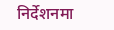निर्देशनमा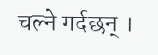चल्ने गर्दछन् ।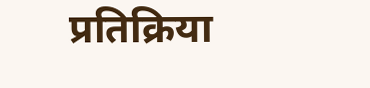प्रतिक्रिया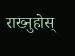राख्नुहोस्